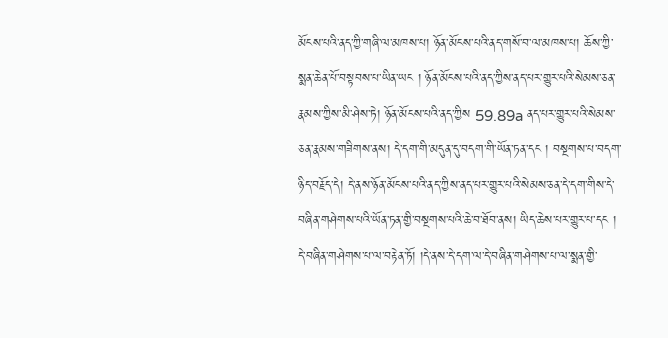མོངས་པའི་ནད་ཀྱི་གཞི་ལ་མཁས་པ། ཉོན་མོངས་པའི་ནད་གསོ་བ་ལ་མཁས་པ། ཆོས་ཀྱི་སྨན་ཆེན་པོ་བསྟབས་པ་ཡིན་ཡང ། ཉོན་མོངས་པའི་ནད་ཀྱིས་ནད་པར་གྱུར་པའི་སེམས་ཅན་རྣམས་ཀྱིས་མི་ཤེས་ཏེ། ཉོན་མོངས་པའི་ནད་ཀྱིས 59.89a ནད་པར་གྱུར་པའི་སེམས་ཅན་རྣམས་གཟིགས་ནས། དེ་དག་གི་མདུན་དུ་བདག་གི་ཡོན་ཏན་དང ། བསྔགས་པ་བདག་ཉིད་བརྗོད་དེ། དེ་ནས་ཉོན་མོངས་པའི་ནད་ཀྱིས་ནད་པར་གྱུར་པའི་སེམས་ཅན་དེ་དག་གིས་དེ་བཞིན་གཤེགས་པའི་ཡོན་ཏན་གྱི་བསྔགས་པའི་ཆེ་བ་ཐོབ་ནས། ཡིད་ཆེས་པར་གྱུར་པ་དང ། དེ་བཞིན་གཤེགས་པ་ལ་བརྟེན་ཏོ། །དེ་ནས་དེ་དག་ལ་དེ་བཞིན་གཤེགས་པ་ལ་སྨན་གྱི་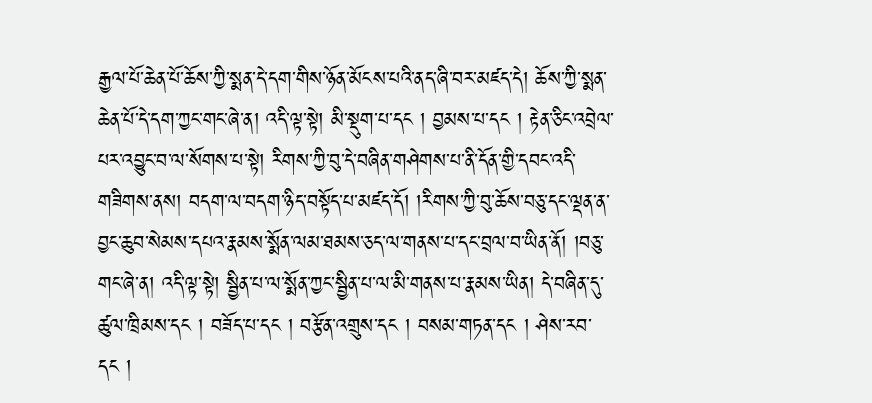རྒྱལ་པོ་ཆེན་པོ་ཆོས་ཀྱི་སྨན་དེ་དག་གིས་ཉོན་མོངས་པའི་ནད་ཞི་བར་མཛད་དེ། ཆོས་ཀྱི་སྨན་ཆེན་པོ་དེ་དག་ཀྱང་གང་ཞེ་ན། འདི་ལྟ་སྟེ། མི་སྡུག་པ་དང ། བྱམས་པ་དང ། རྟེན་ཅིང་འབྲེལ་པར་འབྱུང་བ་ལ་སོགས་པ་སྟེ། རིགས་ཀྱི་བུ་དེ་བཞིན་གཤེགས་པ་ནི་དོན་གྱི་དབང་འདི་གཟིགས་ནས། བདག་ལ་བདག་ཉིད་བསྟོད་པ་མཛད་དོ། །རིགས་ཀྱི་བུ་ཆོས་བཅུ་དང་ལྡན་ན་བྱང་ཆུབ་སེམས་དཔའ་རྣམས་སྨོན་ལམ་ཐམས་ཅད་ལ་གནས་པ་དང་བྲལ་བ་ཡིན་ནོ། །བཅུ་གང་ཞེ་ན། འདི་ལྟ་སྟེ། སྦྱིན་པ་ལ་སྨོན་ཀྱང་སྦྱིན་པ་ལ་མི་གནས་པ་རྣམས་ཡིན། དེ་བཞིན་དུ་ཚུལ་ཁྲིམས་དང ། བཟོད་པ་དང ། བརྩོན་འགྲུས་དང ། བསམ་གཏན་དང ། ཤེས་རབ་དང །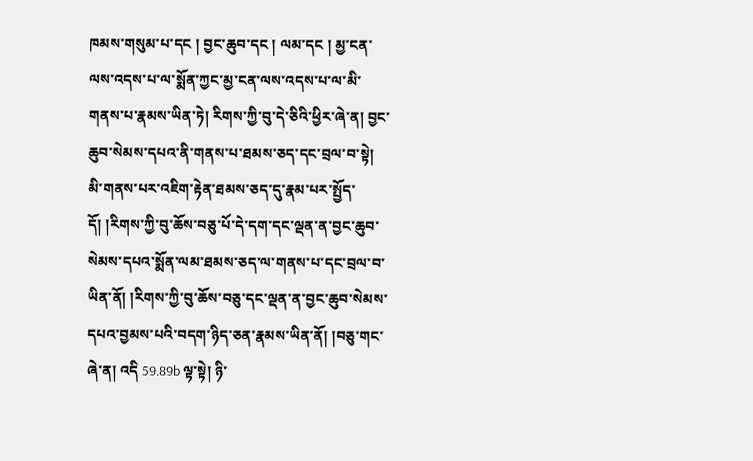ཁམས་གསུམ་པ་དང ། བྱང་ཆུབ་དང ། ལམ་དང ། མྱ་ངན་ལས་འདས་པ་ལ་སྨོན་ཀྱང་མྱ་ངན་ལས་འདས་པ་ལ་མི་གནས་པ་རྣམས་ཡིན་ཏེ། རིགས་ཀྱི་བུ་དེ་ཅིའི་ཕྱིར་ཞེ་ན། བྱང་ཆུབ་སེམས་དཔའ་ནི་གནས་པ་ཐམས་ཅད་དང་བྲལ་བ་སྟེ། མི་གནས་པར་འཇིག་རྟེན་ཐམས་ཅད་དུ་རྣམ་པར་སྤྱོད་དོ། །རིགས་ཀྱི་བུ་ཆོས་བཅུ་པོ་དེ་དག་དང་ལྡན་ན་བྱང་ཆུབ་སེམས་དཔའ་སྨོན་ལམ་ཐམས་ཅད་ལ་གནས་པ་དང་བྲལ་བ་ཡིན་ནོ། །རིགས་ཀྱི་བུ་ཆོས་བཅུ་དང་ལྡན་ན་བྱང་ཆུབ་སེམས་དཔའ་བྱམས་པའི་བདག་ཉིད་ཅན་རྣམས་ཡིན་ནོ། །བཅུ་གང་ཞེ་ན། འདི 59.89b ལྟ་སྟེ། ཉི་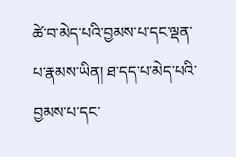ཚེ་བ་མེད་པའི་བྱམས་པ་དང་ལྡན་པ་རྣམས་ཡིན། ཐ་དད་པ་མེད་པའི་བྱམས་པ་དང་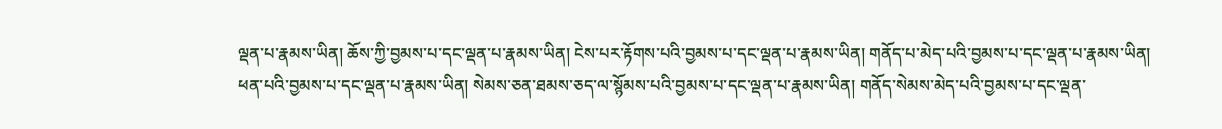ལྡན་པ་རྣམས་ཡིན། ཆོས་ཀྱི་བྱམས་པ་དང་ལྡན་པ་རྣམས་ཡིན། ངེས་པར་རྟོགས་པའི་བྱམས་པ་དང་ལྡན་པ་རྣམས་ཡིན། གནོད་པ་མེད་པའི་བྱམས་པ་དང་ལྡན་པ་རྣམས་ཡིན། ཕན་པའི་བྱམས་པ་དང་ལྡན་པ་རྣམས་ཡིན། སེམས་ཅན་ཐམས་ཅད་ལ་སྙོམས་པའི་བྱམས་པ་དང་ལྡན་པ་རྣམས་ཡིན། གནོད་སེམས་མེད་པའི་བྱམས་པ་དང་ལྡན་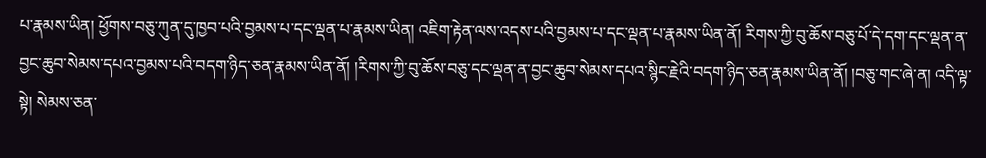པ་རྣམས་ཡིན། ཕྱོགས་བཅུ་ཀུན་དུ་ཁྱབ་པའི་བྱམས་པ་དང་ལྡན་པ་རྣམས་ཡིན། འཇིག་རྟེན་ལས་འདས་པའི་བྱམས་པ་དང་ལྡན་པ་རྣམས་ཡིན་ནོ། རིགས་ཀྱི་བུ་ཆོས་བཅུ་པོ་དེ་དག་དང་ལྡན་ན་བྱང་ཆུབ་སེམས་དཔའ་བྱམས་པའི་བདག་ཉིད་ཅན་རྣམས་ཡིན་ནོ། །རིགས་ཀྱི་བུ་ཆོས་བཅུ་དང་ལྡན་ན་བྱང་ཆུབ་སེམས་དཔའ་སྙིང་རྗེའི་བདག་ཉིད་ཅན་རྣམས་ཡིན་ནོ། །བཅུ་གང་ཞེ་ན། འདི་ལྟ་སྟེ། སེམས་ཅན་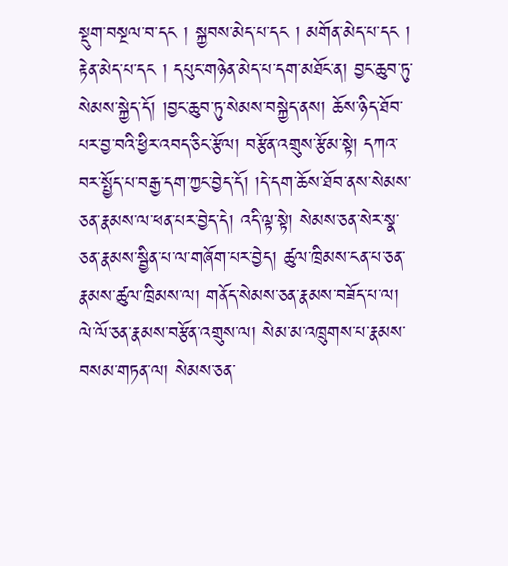སྡུག་བསྔལ་བ་དང ། སྐྱབས་མེད་པ་དང ། མགོན་མེད་པ་དང ། རྟེན་མེད་པ་དང ། དཔུང་གཉེན་མེད་པ་དག་མཐོང་ན། བྱང་ཆུབ་ཏུ་སེམས་སྐྱེད་དོ། །བྱང་ཆུབ་ཏུ་སེམས་བསྐྱེད་ནས། ཆོས་ཉིད་ཐོབ་པར་བྱ་བའི་ཕྱིར་འབད་ཅིང་རྩོལ། བརྩོན་འགྲུས་རྩོམ་སྟེ། དཀའ་བར་སྤྱོད་པ་བརྒྱ་དག་ཀྱང་བྱེད་དོ། །དེ་དག་ཆོས་ཐོབ་ནས་སེམས་ཅན་རྣམས་ལ་ཕན་པར་བྱེད་དེ། འདི་ལྟ་སྟེ། སེམས་ཅན་སེར་སྣ་ཅན་རྣམས་སྦྱིན་པ་ལ་གཞོག་པར་བྱེད། ཚུལ་ཁྲིམས་ངན་པ་ཅན་རྣམས་ཚུལ་ཁྲིམས་ལ། གནོད་སེམས་ཅན་རྣམས་བཟོད་པ་ལ། ལེ་ལོ་ཅན་རྣམས་བརྩོན་འགྲུས་ལ། སེམ་མ་འཁྲུགས་པ་རྣམས་བསམ་གཏན་ལ། སེམས་ཅན་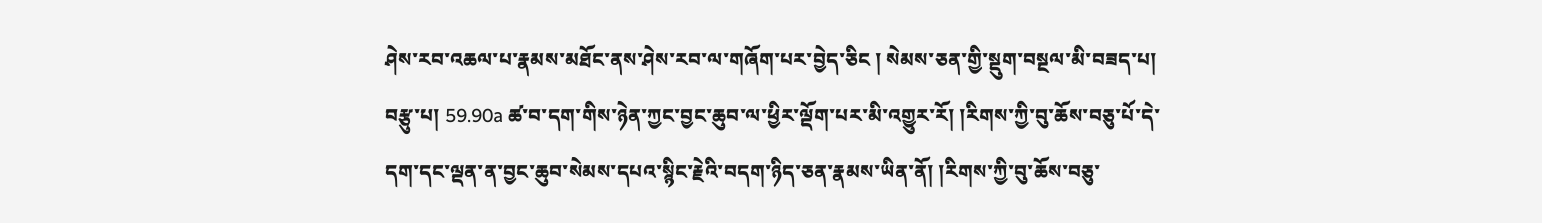ཤེས་རབ་འཆལ་པ་རྣམས་མཐོང་ནས་ཤེས་རབ་ལ་གཞོག་པར་བྱེད་ཅིང ། སེམས་ཅན་གྱི་སྡུག་བསྔལ་མི་བཟད་པ། བརྩུ་པ། 59.90a ཚ་བ་དག་གིས་ཉེན་ཀྱང་བྱང་ཆུབ་ལ་ཕྱིར་ལྡོག་པར་མི་འགྱུར་རོ། །རིགས་ཀྱི་བུ་ཆོས་བཅུ་པོ་དེ་དག་དང་ལྡན་ན་བྱང་ཆུབ་སེམས་དཔའ་སྙིང་རྗེའི་བདག་ཉིད་ཅན་རྣམས་ཡིན་ནོ། །རིགས་ཀྱི་བུ་ཆོས་བཅུ་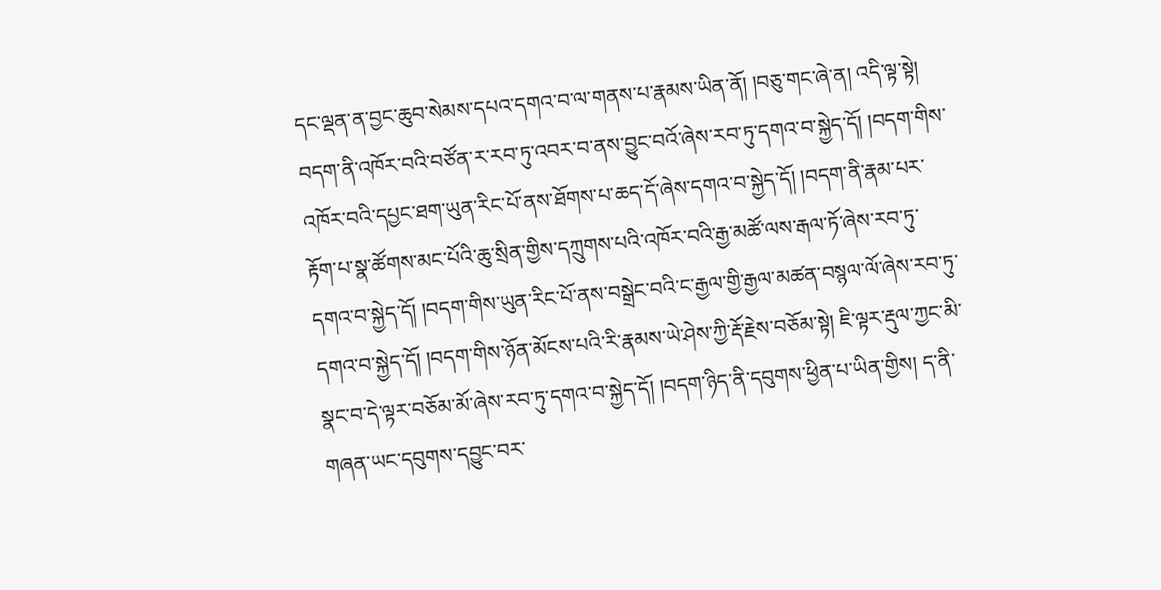དང་ལྡན་ན་བྱང་ཆུབ་སེམས་དཔའ་དགའ་བ་ལ་གནས་པ་རྣམས་ཡིན་ནོ། །བཅུ་གང་ཞེ་ན། འདི་ལྟ་སྟེ། བདག་ནི་འཁོར་བའི་བཙོན་ར་རབ་ཏུ་འབར་བ་ནས་བྱུང་བའོ་ཞེས་རབ་ཏུ་དགའ་བ་སྐྱེད་དོ། །བདག་གིས་འཁོར་བའི་དཔྱང་ཐག་ཡུན་རིང་པོ་ནས་ཐོགས་པ་ཆད་དོ་ཞེས་དགའ་བ་སྐྱེད་དོ། །བདག་ནི་རྣམ་པར་རྟོག་པ་སྣ་ཚོགས་མང་པོའི་ཆུ་སྲིན་གྱིས་དཀྲུགས་པའི་འཁོར་བའི་རྒྱ་མཚོ་ལས་རྒལ་ཏོ་ཞེས་རབ་ཏུ་དགའ་བ་སྐྱེད་དོ། །བདག་གིས་ཡུན་རིང་པོ་ནས་བསྒྲེང་བའི་ང་རྒྱལ་གྱི་རྒྱལ་མཚན་བསྙལ་ལོ་ཞེས་རབ་ཏུ་དགའ་བ་སྐྱེད་དོ། །བདག་གིས་ཉོན་མོངས་པའི་རི་རྣམས་ཡེ་ཤེས་ཀྱི་རྡོ་རྗེས་བཅོམ་སྟེ། ཇི་ལྟར་རྡུལ་ཀྱང་མི་སྣང་བ་དེ་ལྟར་བཅོམ་མོ་ཞེས་རབ་ཏུ་དགའ་བ་སྐྱེད་དོ། །བདག་ཉིད་ནི་དབུགས་ཕྱིན་པ་ཡིན་གྱིས། ད་ནི་གཞན་ཡང་དབུགས་དབྱུང་བར་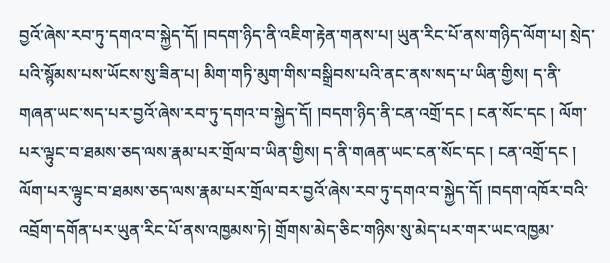བྱའོ་ཞེས་རབ་ཏུ་དགའ་བ་སྐྱེད་དོ། །བདག་ཉིད་ནི་འཇིག་རྟེན་གནས་པ། ཡུན་རིང་པོ་ནས་གཉིད་ལོག་པ། སྲེད་པའི་སྙོམས་པས་ཡོངས་སུ་ཟིན་པ། མིག་གཏི་མུག་གིས་བསྒྲིབས་པའི་ནང་ནས་སད་པ་ཡིན་གྱིས། ད་ནི་གཞན་ཡང་སད་པར་བྱའོ་ཞེས་རབ་ཏུ་དགའ་བ་སྐྱེད་དོ། །བདག་ཉིད་ནི་ངན་འགྲོ་དང ། ངན་སོང་དང ། ལོག་པར་ལྟུང་བ་ཐམས་ཅད་ལས་རྣམ་པར་གྲོལ་བ་ཡིན་གྱིས། ད་ནི་གཞན་ཡང་ངན་སོང་དང ། ངན་འགྲོ་དང ། ལོག་པར་ལྟུང་བ་ཐམས་ཅད་ལས་རྣམ་པར་གྲོལ་བར་བྱའོ་ཞེས་རབ་ཏུ་དགའ་བ་སྐྱེད་དོ། །བདག་འཁོར་བའི་འབྲོག་དགོན་པར་ཡུན་རིང་པོ་ནས་འཁྱམས་ཏེ། གྲོགས་མེད་ཅིང་གཉིས་སུ་མེད་པར་གར་ཡང་འཁྱམ་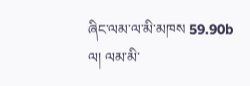ཞིང་ལམ་ལ་མི་མཁས 59.90b ལ། ལམ་མི་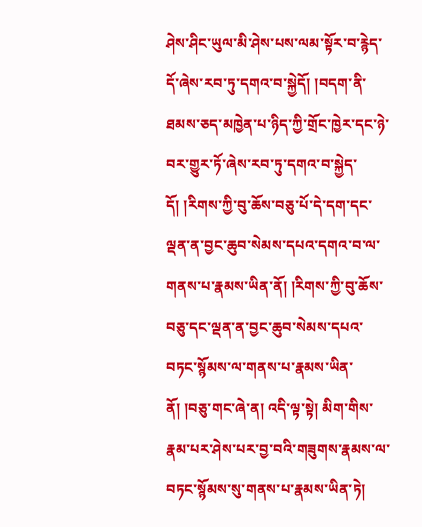ཤེས་ཤིང་ཡུལ་མི་ཤེས་པས་ལམ་སྟོར་བ་རྙེད་དོ་ཞེས་རབ་ཏུ་དགའ་བ་སྐྱེདོ། །བདག་ནི་ཐམས་ཅད་མཁྱེན་པ་ཉིད་ཀྱི་གྲོང་ཁྱེར་དང་ཉེ་བར་གྱུར་ཏོ་ཞེས་རབ་ཏུ་དགའ་བ་སྐྱེད་དོ། །རིགས་ཀྱི་བུ་ཆོས་བཅུ་པོ་དེ་དག་དང་ལྡན་ན་བྱང་ཆུབ་སེམས་དཔའ་དགའ་བ་ལ་གནས་པ་རྣམས་ཡིན་ནོ། །རིགས་ཀྱི་བུ་ཆོས་བཅུ་དང་ལྡན་ན་བྱང་ཆུབ་སེམས་དཔའ་བཏང་སྙོམས་ལ་གནས་པ་རྣམས་ཡིན་ནོ། །བཅུ་གང་ཞེ་ན། འདི་ལྟ་སྟེ། མིག་གིས་རྣམ་པར་ཤེས་པར་བྱ་བའི་གཟུགས་རྣམས་ལ་བཏང་སྙོམས་སུ་གནས་པ་རྣམས་ཡིན་ཏེ།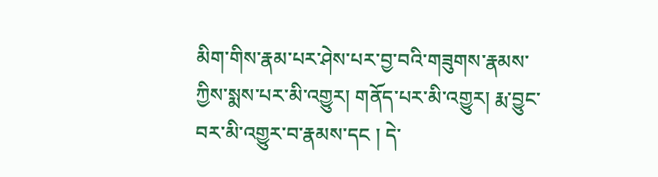མིག་གིས་རྣམ་པར་ཤེས་པར་བྱ་བའི་གཟུགས་རྣམས་ཀྱིས་སྨས་པར་མི་འགྱུར། གནོད་པར་མི་འགྱུར། རྨ་བྱུང་བར་མི་འགྱུར་བ་རྣམས་དང ། དེ་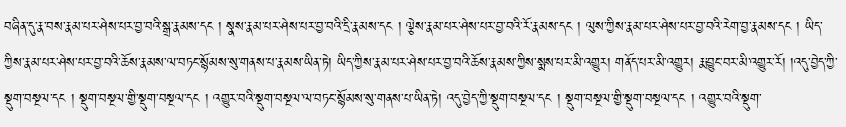བཞིན་དུ་རྣ་བས་རྣམ་པར་ཤེས་པར་བྱ་བའི་སྒྲ་རྣམས་དང ། སྣས་རྣམ་པར་ཤེས་པར་བྱ་བའི་དྲི་རྣམས་དང ། ལྕེས་རྣམ་པར་ཤེས་པར་བྱ་བའི་རོ་རྣམས་དང ། ལུས་ཀྱིས་རྣམ་པར་ཤེས་པར་བྱ་བའི་རེག་བྱ་རྣམས་དང ། ཡིད་ཀྱིས་རྣམ་པར་ཤེས་པར་བྱ་བའི་ཆོས་རྣམས་ལ་བཏང་སྙོམས་སུ་གནས་པ་རྣམས་ཡིན་ཏེ། ཡིད་ཀྱིས་རྣམ་པར་ཤེས་པར་བྱ་བའི་ཆོས་རྣམས་ཀྱིས་སྨས་པར་མི་འགྱུར། གནོད་པར་མི་འགྱུར། རྨ་བྱུང་བར་མི་འགྱུར་རོ། །འདུ་བྱེད་ཀྱི་སྡུག་བསྔལ་དང ། སྡུག་བསྔལ་གྱི་སྡུག་བསྔལ་དང ། འགྱུར་བའི་སྡུག་བསྔལ་ལ་བཏང་སྙོམས་སུ་གནས་པ་ཡིན་ཏེ། འདུ་བྱེད་ཀྱི་སྡུག་བསྔལ་དང ། སྡུག་བསྔལ་གྱི་སྡུག་བསྔལ་དང ། འགྱུར་བའི་སྡུག་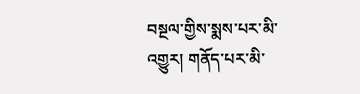བསྔལ་གྱིས་སྨས་པར་མི་འགྱུར། གནོད་པར་མི་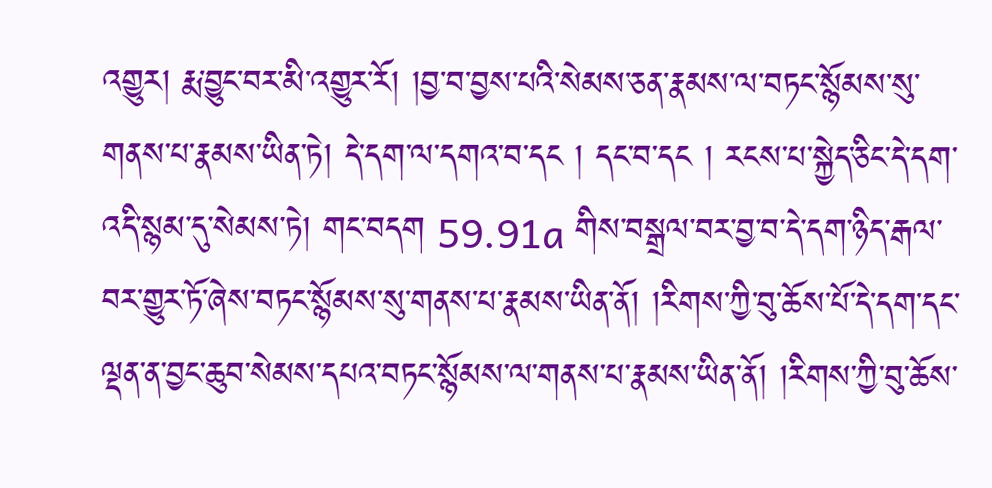འགྱུར། རྨ་བྱུང་བར་མི་འགྱུར་རོ། །བྱ་བ་བྱས་པའི་སེམས་ཅན་རྣམས་ལ་བཏང་སྙོམས་སུ་གནས་པ་རྣམས་ཡིན་ཏེ། དེ་དག་ལ་དགའ་བ་དང ། དང་བ་དང ། རངས་པ་སྐྱེད་ཅིང་དེ་དག་འདི་སྙམ་དུ་སེམས་ཏེ། གང་བདག 59.91a གིས་བསྒྲལ་བར་བྱ་བ་དེ་དག་ཉིད་རྒལ་བར་གྱུར་ཏོ་ཞེས་བཏང་སྙོམས་སུ་གནས་པ་རྣམས་ཡིན་ནོ། །རིགས་ཀྱི་བུ་ཆོས་པོ་དེ་དག་དང་ལྡན་ན་བྱང་ཆུབ་སེམས་དཔའ་བཏང་སྙོམས་ལ་གནས་པ་རྣམས་ཡིན་ནོ། །རིགས་ཀྱི་བུ་ཆོས་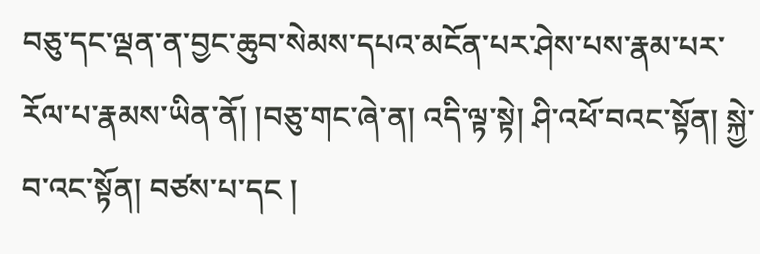བཅུ་དང་ལྡན་ན་བྱང་ཆུབ་སེམས་དཔའ་མངོན་པར་ཤེས་པས་རྣམ་པར་རོལ་པ་རྣམས་ཡིན་ནོ། །བཅུ་གང་ཞེ་ན། འདི་ལྟ་སྟེ། ཤི་འཕོ་བའང་སྟོན། སྐྱེ་བ་འང་སྟོན། བཙས་པ་དང །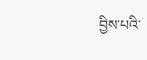བྱིས་པའི་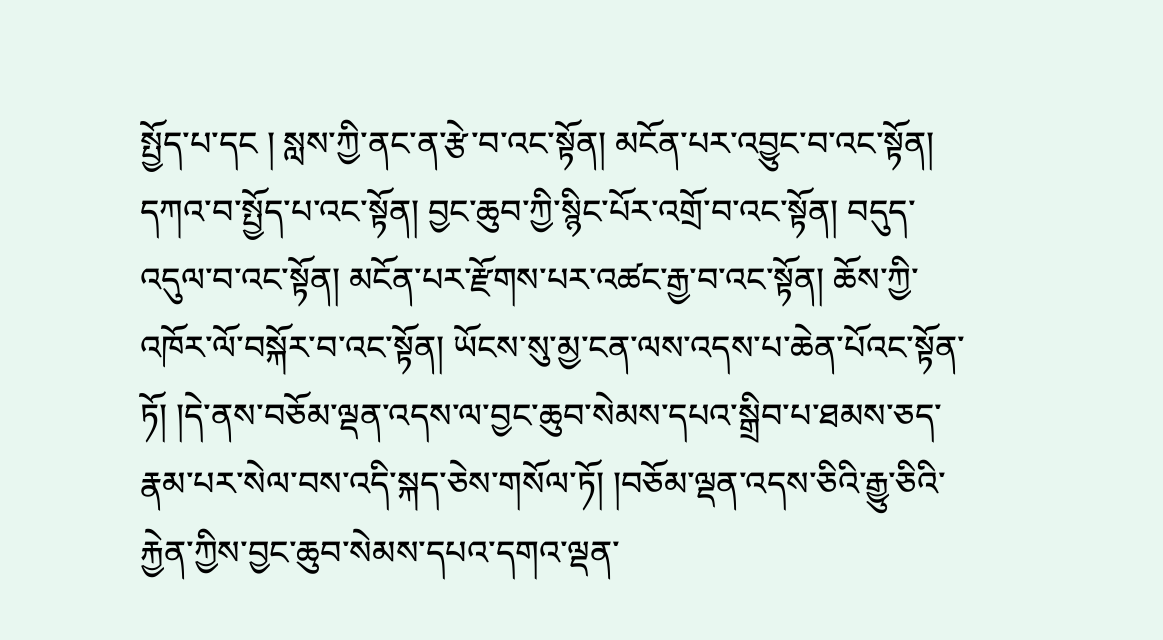སྤྱོད་པ་དང ། སླས་ཀྱི་ནང་ན་རྩེ་བ་འང་སྟོན། མངོན་པར་འབྱུང་བ་འང་སྟོན། དཀའ་བ་སྤྱོད་པ་འང་སྟོན། བྱང་ཆུབ་ཀྱི་སྙིང་པོར་འགྲོ་བ་འང་སྟོན། བདུད་འདུལ་བ་འང་སྟོན། མངོན་པར་རྫོགས་པར་འཚང་རྒྱ་བ་འང་སྟོན། ཆོས་ཀྱི་འཁོར་ལོ་བསྐོར་བ་འང་སྟོན། ཡོངས་སུ་མྱ་ངན་ལས་འདས་པ་ཆེན་པོའང་སྟོན་ཏོ། །དེ་ནས་བཅོམ་ལྡན་འདས་ལ་བྱང་ཆུབ་སེམས་དཔའ་སྒྲིབ་པ་ཐམས་ཅད་རྣམ་པར་སེལ་བས་འདི་སྐད་ཅེས་གསོལ་ཏོ། །བཅོམ་ལྡན་འདས་ཅིའི་རྒྱུ་ཅིའི་རྐྱེན་ཀྱིས་བྱང་ཆུབ་སེམས་དཔའ་དགའ་ལྡན་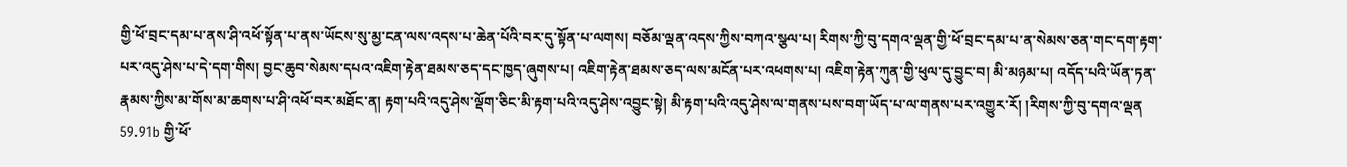གྱི་ཕོ་བྲང་དམ་པ་ནས་ཤི་འཕོ་སྟོན་པ་ནས་ཡོངས་སུ་མྱ་ངན་ལས་འདས་པ་ཆེན་པོའི་བར་དུ་སྟོན་པ་ལགས། བཅོམ་ལྡན་འདས་ཀྱིས་བཀའ་སྩལ་པ། རིགས་ཀྱི་བུ་དགའ་ལྡན་གྱི་ཕོ་བྲང་དམ་པ་ན་སེམས་ཅན་གང་དག་རྟག་པར་འདུ་ཤེས་པ་དེ་དག་གིས། བྱང་ཆུབ་སེམས་དཔའ་འཇིག་རྟེན་ཐམས་ཅད་དང་ཁྱད་ཞུགས་པ། འཇིག་རྟེན་ཐམས་ཅད་ལས་མངོན་པར་འཕགས་པ། འཇིག་རྟེན་ཀུན་གྱི་ཕུལ་དུ་བྱུང་བ། མི་མཉམ་པ། འདོད་པའི་ཡོན་ཏན་རྣམས་ཀྱིས་མ་གོས་མ་ཆགས་པ་ཤི་འཕོ་བར་མཐོང་ན། རྟག་པའི་འདུ་ཤེས་ལྡོག་ཅིང་མི་རྟག་པའི་འདུ་ཤེས་འབྱུང་སྟེ། མི་རྟག་པའི་འདུ་ཤེས་ལ་གནས་པས་བག་ཡོད་པ་ལ་གནས་པར་འགྱུར་རོ། །རིགས་ཀྱི་བུ་དགའ་ལྡན 59.91b གྱི་ཕོ་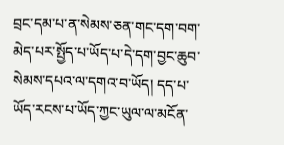བྲང་དམ་པ་ན་སེམས་ཅན་གང་དག་བག་མེད་པར་སྤྱོད་པ་ཡོད་པ་དེ་དག་བྱང་ཆུབ་སེམས་དཔའ་ལ་དགའ་བ་ཡོད། དད་པ་ཡོད་རངས་པ་ཡོད་ཀྱང་ཡུལ་ལ་མངོན་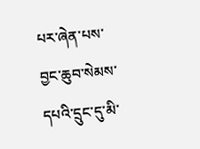པར་ཞེན་པས་བྱང་ཆུབ་སེམས་དཔའི་དྲུང་དུ་མི་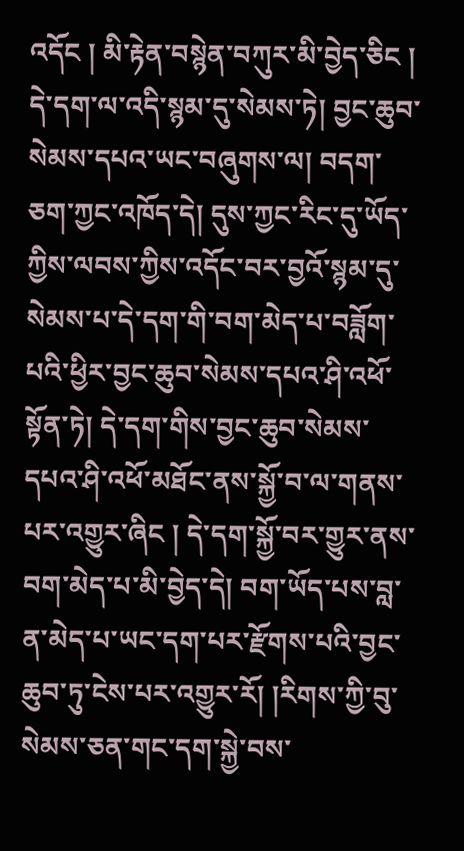འདོང ། མི་རྟེན་བསྙེན་བཀུར་མི་བྱེད་ཅིང ། དེ་དག་ལ་འདི་སྙམ་དུ་སེམས་ཏེ། བྱང་ཆུབ་སེམས་དཔའ་ཡང་བཞུགས་ལ། བདག་ཅག་ཀྱང་འཁོད་དེ། དུས་ཀྱང་རིང་དུ་ཡོད་ཀྱིས་ལབས་ཀྱིས་འདོང་བར་བྱའོ་སྙམ་དུ་སེམས་པ་དེ་དག་གི་བག་མེད་པ་བཟློག་པའི་ཕྱིར་བྱང་ཆུབ་སེམས་དཔའ་ཤི་འཕོ་སྟོན་ཏེ། དེ་དག་གིས་བྱང་ཆུབ་སེམས་དཔའ་ཤི་འཕོ་མཐོང་ནས་སྐྱོ་བ་ལ་གནས་པར་འགྱུར་ཞིང ། དེ་དག་སྐྱོ་བར་གྱུར་ནས་བག་མེད་པ་མི་བྱེད་དེ། བག་ཡོད་པས་བླ་ན་མེད་པ་ཡང་དག་པར་རྫོགས་པའི་བྱང་ཆུབ་ཏུ་ངེས་པར་འགྱུར་རོ། །རིགས་ཀྱི་བུ་སེམས་ཅན་གང་དག་སྐྱེ་བས་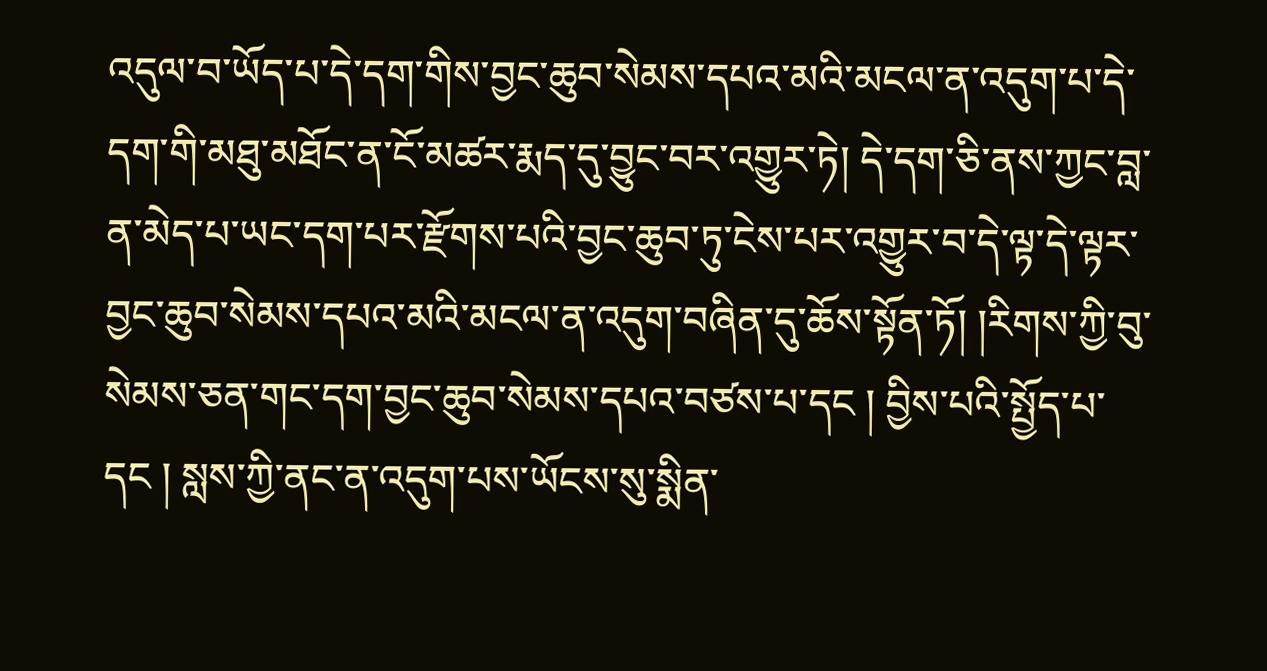འདུལ་བ་ཡོད་པ་དེ་དག་གིས་བྱང་ཆུབ་སེམས་དཔའ་མའི་མངལ་ན་འདུག་པ་དེ་དག་གི་མཐུ་མཐོང་ན་ངོ་མཚར་རྨད་དུ་བྱུང་བར་འགྱུར་ཏེ། དེ་དག་ཅི་ནས་ཀྱང་བླ་ན་མེད་པ་ཡང་དག་པར་རྫོགས་པའི་བྱང་ཆུབ་ཏུ་ངེས་པར་འགྱུར་བ་དེ་ལྟ་དེ་ལྟར་བྱང་ཆུབ་སེམས་དཔའ་མའི་མངལ་ན་འདུག་བཞིན་དུ་ཆོས་སྟོན་ཏོ། །རིགས་ཀྱི་བུ་སེམས་ཅན་གང་དག་བྱང་ཆུབ་སེམས་དཔའ་བཙས་པ་དང ། བྱིས་པའི་སྤྱོད་པ་དང ། སླས་ཀྱི་ནང་ན་འདུག་པས་ཡོངས་སུ་སྨིན་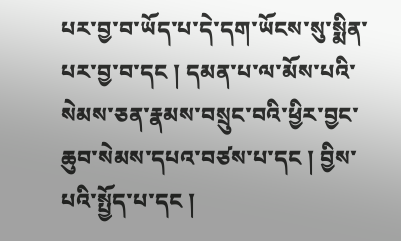པར་བྱ་བ་ཡོད་པ་དེ་དག་ཡོངས་སུ་སྨིན་པར་བྱ་བ་དང ། དམན་པ་ལ་མོས་པའི་སེམས་ཅན་རྣམས་བསྲུང་བའི་ཕྱིར་བྱང་ཆུབ་སེམས་དཔའ་བཙས་པ་དང ། བྱིས་པའི་སྤྱོད་པ་དང །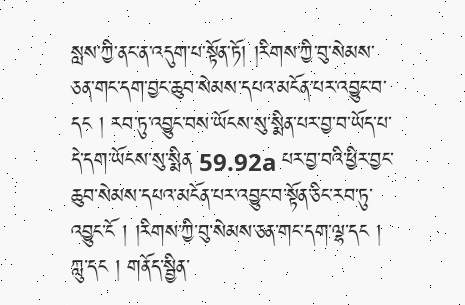སླས་ཀྱི་ནང་ན་འདུག་པ་སྟོན་ཏོ། །རིགས་ཀྱི་བུ་སེམས་ཅན་གང་དག་བྱང་ཆུབ་སེམས་དཔའ་མངོན་པར་འབྱུང་བ་དང ། རབ་ཏུ་འབྱུང་བས་ཡོངས་སུ་སྨིན་པར་བྱ་བ་ཡོད་པ་དེ་དག་ཡོངས་སུ་སྨིན 59.92a པར་བྱ་བའི་ཕྱིར་བྱང་ཆུབ་སེམས་དཔའ་མངོན་པར་འབྱུང་བ་སྟོན་ཅིང་རབ་ཏུ་འབྱུང་ངོ ། །རིགས་ཀྱི་བུ་སེམས་ཅན་གང་དག་ལྷ་དང ། ཀླུ་དང ། གནོད་སྦྱིན་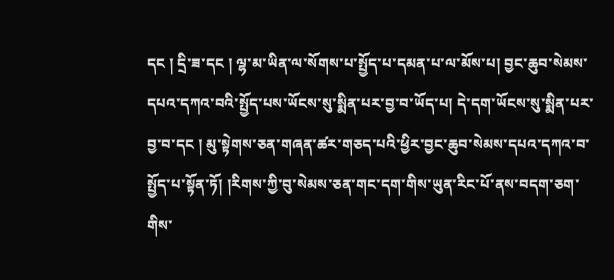དང ། དྲི་ཟ་དང ། ལྷ་མ་ཡིན་ལ་སོགས་པ་སྤྱོད་པ་དམན་པ་ལ་མོས་པ། བྱང་ཆུབ་སེམས་དཔའ་དཀའ་བའི་སྤྱོད་པས་ཡོངས་སུ་སྨིན་པར་བྱ་བ་ཡོད་པ། དེ་དག་ཡོངས་སུ་སྨིན་པར་བྱ་བ་དང ། མུ་སྟེགས་ཅན་གཞན་ཚར་གཅད་པའི་ཕྱིར་བྱང་ཆུབ་སེམས་དཔའ་དཀའ་བ་སྤྱོད་པ་སྟོན་ཏོ། །རིགས་ཀྱི་བུ་སེམས་ཅན་གང་དག་གིས་ཡུན་རིང་པོ་ནས་བདག་ཅག་གིས་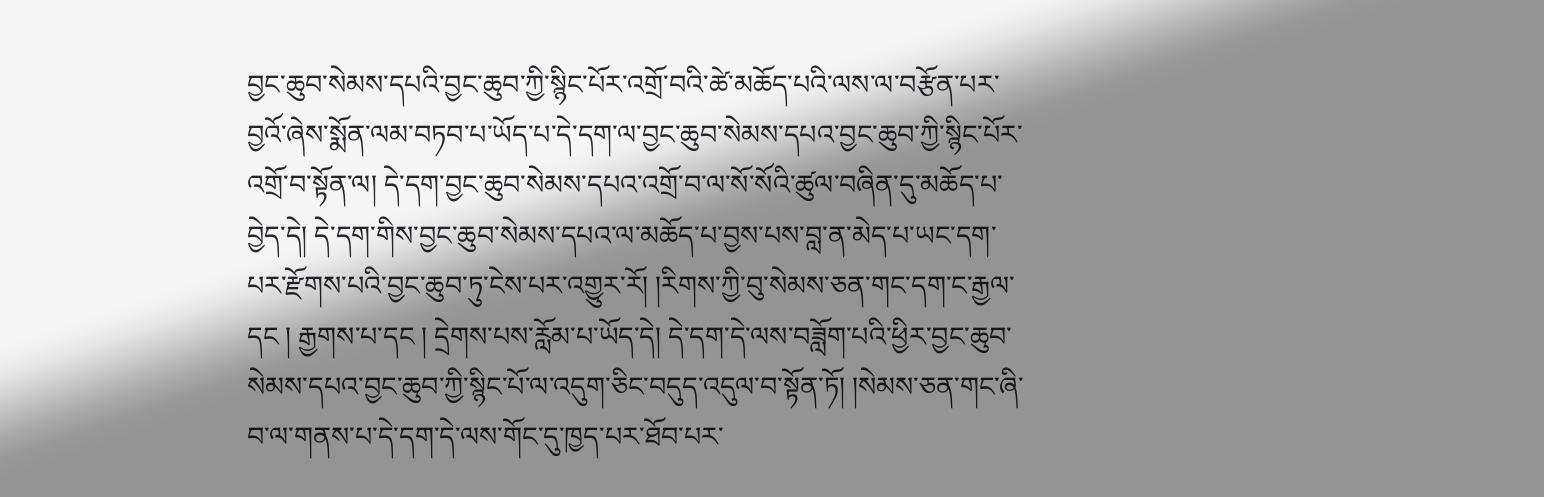བྱང་ཆུབ་སེམས་དཔའི་བྱང་ཆུབ་ཀྱི་སྙིང་པོར་འགྲོ་བའི་ཚེ་མཆོད་པའི་ལས་ལ་བརྩོན་པར་བྱའོ་ཞེས་སྨོན་ལམ་བཏབ་པ་ཡོད་པ་དེ་དག་ལ་བྱང་ཆུབ་སེམས་དཔའ་བྱང་ཆུབ་ཀྱི་སྙིང་པོར་འགྲོ་བ་སྟོན་ལ། དེ་དག་བྱང་ཆུབ་སེམས་དཔའ་འགྲོ་བ་ལ་སོ་སོའི་ཚུལ་བཞིན་དུ་མཆོད་པ་བྱེད་དེ། དེ་དག་གིས་བྱང་ཆུབ་སེམས་དཔའ་ལ་མཆོད་པ་བྱས་པས་བླ་ན་མེད་པ་ཡང་དག་པར་རྫོགས་པའི་བྱང་ཆུབ་ཏུ་ངེས་པར་འགྱུར་རོ། །རིགས་ཀྱི་བུ་སེམས་ཅན་གང་དག་ང་རྒྱལ་དང ། རྒྱགས་པ་དང ། དྲེགས་པས་རློམ་པ་ཡོད་དེ། དེ་དག་དེ་ལས་བཟློག་པའི་ཕྱིར་བྱང་ཆུབ་སེམས་དཔའ་བྱང་ཆུབ་ཀྱི་སྙིང་པོ་ལ་འདུག་ཅིང་བདུད་འདུལ་བ་སྟོན་ཏོ། །སེམས་ཅན་གང་ཞི་བ་ལ་གནས་པ་དེ་དག་དེ་ལས་གོང་དུ་ཁྱད་པར་ཐོབ་པར་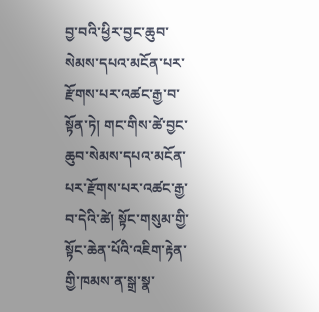བྱ་བའི་ཕྱིར་བྱང་ཆུབ་སེམས་དཔའ་མངོན་པར་རྫོགས་པར་འཚང་རྒྱ་བ་སྟོན་ཏེ། གང་གིས་ཚེ་བྱང་ཆུབ་སེམས་དཔའ་མངོན་པར་རྫོགས་པར་འཚང་རྒྱ་བ་དེའི་ཚེ། སྟོང་གསུམ་གྱི་སྟོང་ཆེན་པོའི་འཇིག་རྟེན་གྱི་ཁམས་ན་སྒྲ་སྣ་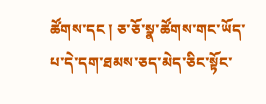ཚོགས་དང ། ཅ་ཅོ་སྣ་ཚོགས་གང་ཡོད་པ་དེ་དག་ཐམས་ཅད་མེད་ཅིང་སྟོང་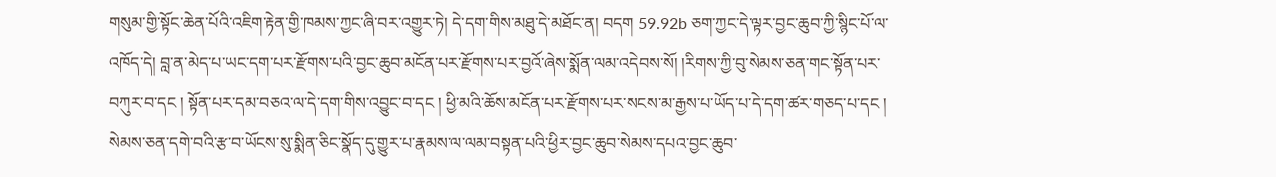གསུམ་གྱི་སྟོང་ཆེན་པོའི་འཇིག་རྟེན་གྱི་ཁམས་ཀྱང་ཞི་བར་འགྱུར་ཏེ། དེ་དག་གིས་མཐུ་དེ་མཐོང་ན། བདག 59.92b ཅག་ཀྱང་དེ་ལྟར་བྱང་ཆུབ་ཀྱི་སྙིང་པོ་ལ་འཁོད་དེ། བླ་ན་མེད་པ་ཡང་དག་པར་རྫོགས་པའི་བྱང་ཆུབ་མངོན་པར་རྫོགས་པར་བྱའོ་ཞེས་སྨོན་ལམ་འདེབས་སོ། །རིགས་ཀྱི་བུ་སེམས་ཅན་གང་སྟོན་པར་བཀུར་བ་དང ། སྟོན་པར་དམ་བཅའ་ལ་དེ་དག་གིས་འབྱུང་བ་དང ། ཕྱི་མའི་ཆོས་མངོན་པར་རྫོགས་པར་སངས་མ་རྒྱས་པ་ཡོད་པ་དེ་དག་ཚར་གཅད་པ་དང ། སེམས་ཅན་དགེ་བའི་རྩ་བ་ཡོངས་སུ་སྨིན་ཅིང་སྣོད་དུ་གྱུར་པ་རྣམས་ལ་ལམ་བསྟན་པའི་ཕྱིར་བྱང་ཆུབ་སེམས་དཔའ་བྱང་ཆུབ་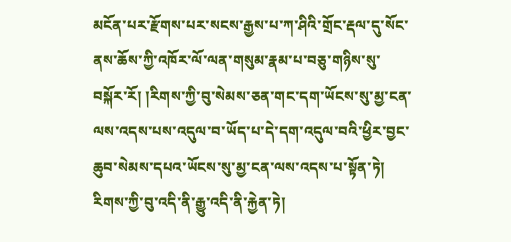མངོན་པར་རྫོགས་པར་སངས་རྒྱས་པ་ཀ་ཤིའི་གྲོང་རྡལ་དུ་སོང་ནས་ཆོས་ཀྱི་འཁོར་ལོ་ལན་གསུམ་རྣམ་པ་བཅུ་གཉིས་སུ་བསྐོར་རོ། །རིགས་ཀྱི་བུ་སེམས་ཅན་གང་དག་ཡོངས་སུ་མྱ་ངན་ལས་འདས་པས་འདུལ་བ་ཡོད་པ་དེ་དག་འདུལ་བའི་ཕྱིར་བྱང་ཆུབ་སེམས་དཔའ་ཡོངས་སུ་མྱ་ངན་ལས་འདས་པ་སྟོན་ཏེ། རིགས་ཀྱི་བུ་འདི་ནི་རྒྱུ་འདི་ནི་རྐྱེན་ཏེ།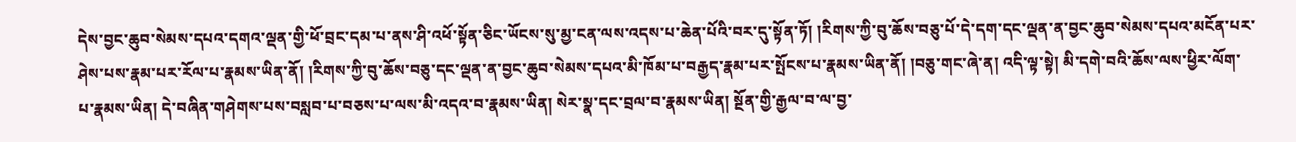དེས་བྱང་ཆུབ་སེམས་དཔའ་དགའ་ལྡན་གྱི་ཕོ་བྲང་དམ་པ་ནས་ཤི་འཕོ་སྟོན་ཅིང་ཡོངས་སུ་མྱ་ངན་ལས་འདས་པ་ཆེན་པོའི་བར་དུ་སྟོན་ཏོ། །རིགས་ཀྱི་བུ་ཆོས་བཅུ་པོ་དེ་དག་དང་ལྡན་ན་བྱང་ཆུབ་སེམས་དཔའ་མངོན་པར་ཤེས་པས་རྣམ་པར་རོལ་པ་རྣམས་ཡིན་ནོ། །རིགས་ཀྱི་བུ་ཆོས་བཅུ་དང་ལྡན་ན་བྱང་ཆུབ་སེམས་དཔའ་མི་ཁོམ་པ་བརྒྱད་རྣམ་པར་སྤོངས་པ་རྣམས་ཡིན་ནོ། །བཅུ་གང་ཞེ་ན། འདི་ལྟ་སྟེ། མི་དགེ་བའི་ཆོས་ལས་ཕྱིར་ལོག་པ་རྣམས་ཡིན། དེ་བཞིན་གཤེགས་པས་བསླབ་པ་བཅས་པ་ལས་མི་འདའ་བ་རྣམས་ཡིན། སེར་སྣ་དང་བྲལ་བ་རྣམས་ཡིན། སྔོན་གྱི་རྒྱལ་བ་ལ་བྱ་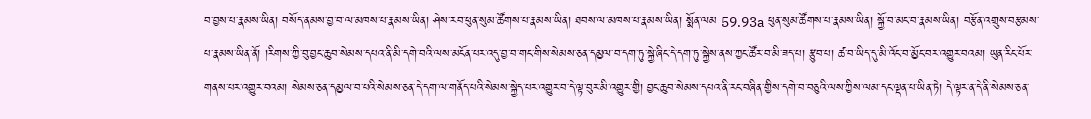བ་བྱས་པ་རྣམས་ཡིན། བསོད་ནམས་བྱ་བ་ལ་མཁས་པ་རྣམས་ཡིན། ཤེས་རབ་ཕུན་སུམ་ཚོགས་པ་རྣམས་ཡིན། ཐབས་ལ་མཁས་པ་རྣམས་ཡིན། སྨོན་ལམ 59.93a ཕུན་སུམ་ཚོགས་པ་རྣམས་ཡིན། སྐྱོ་བ་མང་བ་རྣམས་ཡིན། བརྩོན་འགྲུས་བརྩམས་པ་རྣམས་ཡིན་ནོ། །རིགས་ཀྱི་བུ་བྱང་ཆུབ་སེམས་དཔའ་ནི་མི་དགེ་བའི་ལས་མངོན་པར་འདུ་བྱ་བ་གང་གིས་སེམས་ཅན་དམྱལ་བ་དག་ཏུ་སྐྱེ་ཞིང་དེ་དག་ཏུ་སྐྱེས་ནས་ཀྱང་ཚོར་བ་མི་ཟད་པ། རྩུབ་པ། ཚ་བ་ཡིད་དུ་མི་འོང་བ་མྱོང་བར་འགྱུར་བའམ། ཡུན་རིང་པོར་གནས་པར་འགྱུར་བའམ། སེམས་ཅན་དམྱལ་བ་པའི་སེམས་ཅན་དེ་དག་ལ་གནོད་པའི་སེམས་སྐྱེད་པར་འགྱུར་བ་དེ་ལྟ་བུར་མི་འགྱུར་གྱི། བྱང་ཆུབ་སེམས་དཔའ་ནི་རང་བཞིན་གྱིས་དགེ་བ་བཅུའི་ལས་ཀྱིས་ལམ་དང་ལྡན་པ་ཡིན་ཏེ། དེ་ལྟར་ན་དེ་ནི་སེམས་ཅན་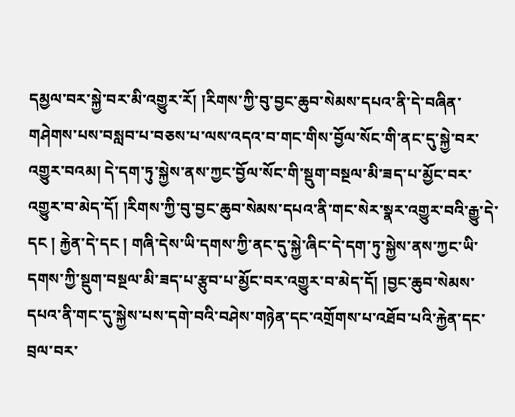དམྱལ་བར་སྐྱེ་བར་མི་འགྱུར་རོ། །རིགས་ཀྱི་བུ་བྱང་ཆུབ་སེམས་དཔའ་ནི་དེ་བཞིན་གཤེགས་པས་བསླབ་པ་བཅས་པ་ལས་འདའ་བ་གང་གིས་བྱོལ་སོང་གི་ནང་དུ་སྐྱེ་བར་འགྱུར་བའམ། དེ་དག་ཏུ་སྐྱེས་ནས་ཀྱང་བྱོལ་སོང་གི་སྡུག་བསྔལ་མི་ཟད་པ་མྱོང་བར་འགྱུར་བ་མེད་དོ། །རིགས་ཀྱི་བུ་བྱང་ཆུབ་སེམས་དཔའ་ནི་གང་སེར་སྣར་འགྱུར་བའི་རྒྱུ་དེ་དང ། རྐྱེན་དེ་དང ། གཞི་དེས་ཡི་དགས་ཀྱི་ནང་དུ་སྐྱེ་ཞིང་དེ་དག་ཏུ་སྐྱེས་ནས་ཀྱང་ཡི་དགས་ཀྱི་སྡུག་བསྔལ་མི་ཟད་པ་རྩུབ་པ་མྱོང་བར་འགྱུར་བ་མེད་དོ། །བྱང་ཆུབ་སེམས་དཔའ་ནི་གང་དུ་སྐྱེས་པས་དགེ་བའི་བཤེས་གཉེན་དང་འགྲོགས་པ་འཐོབ་པའི་རྐྱེན་དང་བྲལ་བར་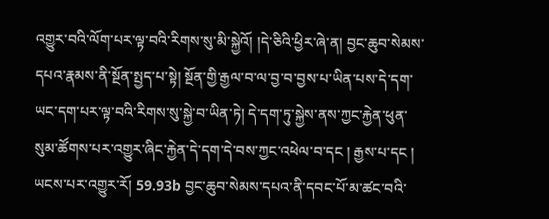འགྱུར་བའི་ལོག་པར་ལྟ་བའི་རིགས་སུ་མི་སྐྱེའོ། །དེ་ཅིའི་ཕྱིར་ཞེ་ན། བྱང་ཆུབ་སེམས་དཔའ་རྣམས་ནི་སྔོན་སྤྱད་པ་སྟེ། སྔོན་གྱི་རྒྱལ་བ་ལ་བྱ་བ་བྱས་པ་ཡིན་པས་དེ་དག་ཡང་དག་པར་ལྟ་བའི་རིགས་སུ་སྐྱེ་བ་ཡིན་ཏེ། དེ་དག་ཏུ་སྐྱེས་ནས་ཀྱང་རྐྱེན་ཕུན་སུམ་ཚོགས་པར་འགྱུར་ཞིང་རྐྱེན་དེ་དག་དེ་བས་ཀྱང་འཕེལ་བ་དང ། རྒྱས་པ་དང ། ཡངས་པར་འགྱུར་རོ། 59.93b བྱང་ཆུབ་སེམས་དཔའ་ནི་དབང་པོ་མ་ཚང་བའི་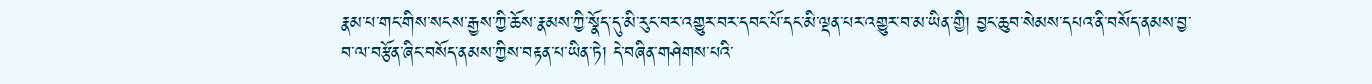རྣམ་པ་གང་གིས་སངས་རྒྱས་ཀྱི་ཆོས་རྣམས་ཀྱི་སྣོད་དུ་མི་རུང་བར་འགྱུར་བར་དབང་པོ་དང་མི་ལྡན་པར་འགྱུར་བ་མ་ཡིན་གྱི། བྱང་ཆུབ་སེམས་དཔའ་ནི་བསོད་ནམས་བྱ་བ་ལ་བརྩོན་ཞིང་བསོད་ནམས་ཀྱིས་བརྟན་པ་ཡིན་ཏེ། དེ་བཞིན་གཤེགས་པའི་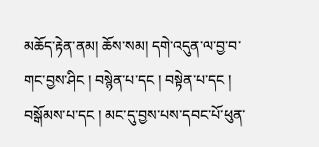མཆོད་རྟེན་ནམ། ཆོས་སམ། དགེ་འདུན་ལ་བྱ་བ་གང་བྱས་ཤིང ། བསྙེན་པ་དང ། བསྟེན་པ་དང ། བསྒོམས་པ་དང ། མང་དུ་བྱས་པས་དབང་པོ་ཕུན་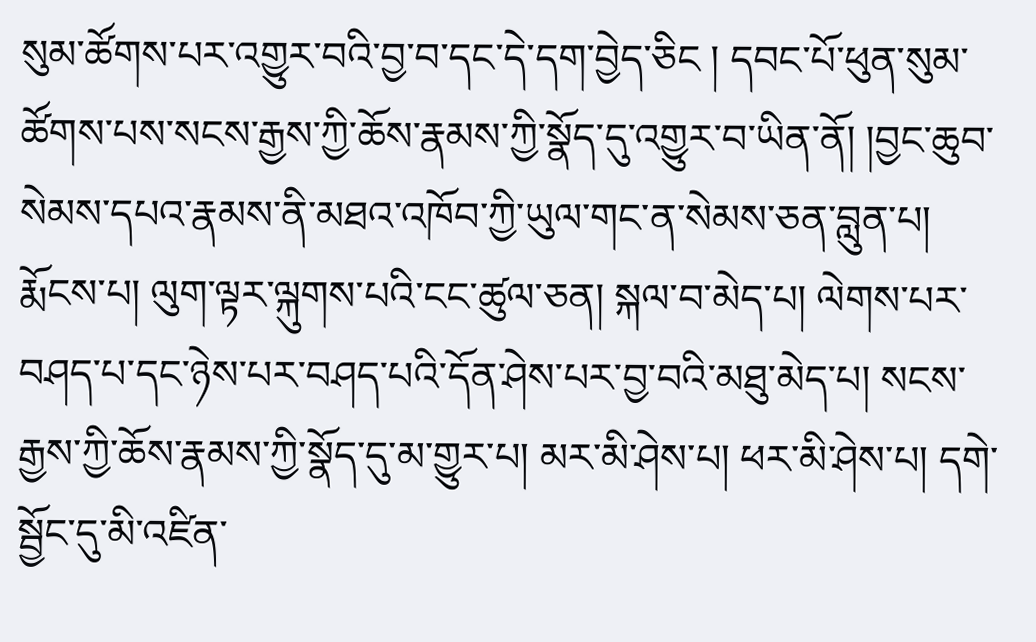སུམ་ཚོགས་པར་འགྱུར་བའི་བྱ་བ་དང་དེ་དག་བྱེད་ཅིང ། དབང་པོ་ཕུན་སུམ་ཚོགས་པས་སངས་རྒྱས་ཀྱི་ཆོས་རྣམས་ཀྱི་སྣོད་དུ་འགྱུར་བ་ཡིན་ནོ། །བྱང་ཆུབ་སེམས་དཔའ་རྣམས་ནི་མཐའ་འཁོབ་ཀྱི་ཡུལ་གང་ན་སེམས་ཅན་བླུན་པ། རྨོངས་པ། ལུག་ལྟར་ལྐུགས་པའི་ངང་ཚུལ་ཅན། སྐལ་བ་མེད་པ། ལེགས་པར་བཤད་པ་དང་ཉེས་པར་བཤད་པའི་དོན་ཤེས་པར་བྱ་བའི་མཐུ་མེད་པ། སངས་རྒྱས་ཀྱི་ཆོས་རྣམས་ཀྱི་སྣོད་དུ་མ་གྱུར་པ། མར་མི་ཤེས་པ། ཕར་མི་ཤེས་པ། དགེ་སྦྱོང་དུ་མི་འཛིན་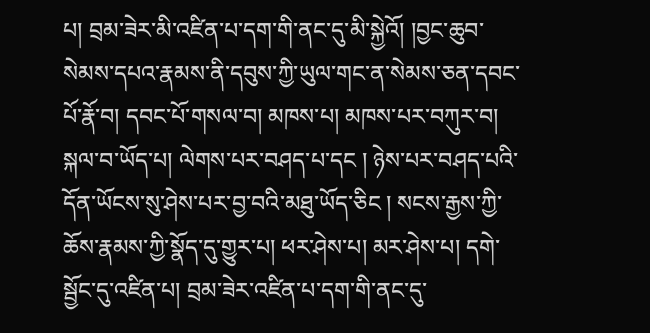པ། བྲམ་ཟེར་མི་འཛིན་པ་དག་གི་ནང་དུ་མི་སྐྱེའོ། །བྱང་ཆུབ་སེམས་དཔའ་རྣམས་ནི་དབུས་ཀྱི་ཡུལ་གང་ན་སེམས་ཅན་དབང་པོ་རྣོ་བ། དབང་པོ་གསལ་བ། མཁས་པ། མཁས་པར་བཀུར་བ། སྐལ་བ་ཡོད་པ། ལེགས་པར་བཤད་པ་དང ། ཉེས་པར་བཤད་པའི་དོན་ཡོངས་སུ་ཤེས་པར་བྱ་བའི་མཐུ་ཡོད་ཅིང ། སངས་རྒྱས་ཀྱི་ཆོས་རྣམས་ཀྱི་སྣོད་དུ་གྱུར་པ། ཕར་ཤེས་པ། མར་ཤེས་པ། དགེ་སྦྱོང་དུ་འཛིན་པ། བྲམ་ཟེར་འཛིན་པ་དག་གི་ནང་དུ་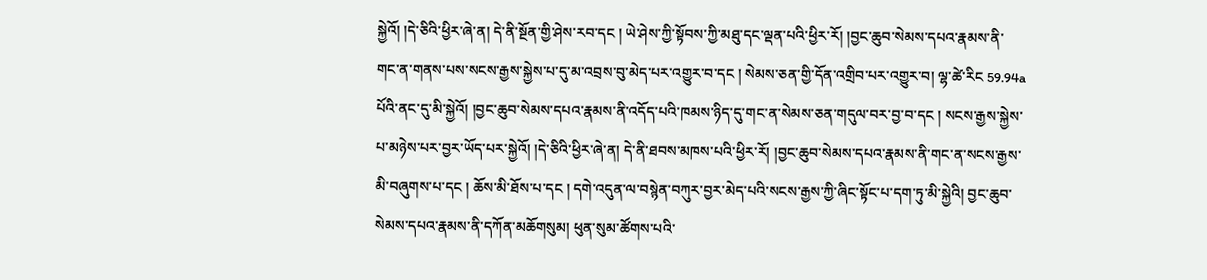སྐྱེའོ། །དེ་ཅིའི་ཕྱིར་ཞེ་ན། དེ་ནི་སྔོན་གྱི་ཤེས་རབ་དང ། ཡེ་ཤེས་ཀྱི་སྟོབས་ཀྱི་མཐུ་དང་ལྡན་པའི་ཕྱིར་རོ། །བྱང་ཆུབ་སེམས་དཔའ་རྣམས་ནི་གང་ན་གནས་པས་སངས་རྒྱས་སྐྱེས་པ་དུ་མ་འབྲས་བུ་མེད་པར་འགྱུར་བ་དང ། སེམས་ཅན་གྱི་དོན་འགྲིབ་པར་འགྱུར་བ། ལྷ་ཚེ་རིང 59.94a པོའི་ནང་དུ་མི་སྐྱེའོ། །བྱང་ཆུབ་སེམས་དཔའ་རྣམས་ནི་འདོད་པའི་ཁམས་ཉིད་དུ་གང་ན་སེམས་ཅན་གདུལ་བར་བྱ་བ་དང ། སངས་རྒྱས་སྐྱེས་པ་མཉེས་པར་བྱར་ཡོད་པར་སྐྱེའོ། །དེ་ཅིའི་ཕྱིར་ཞེ་ན། དེ་ནི་ཐབས་མཁས་པའི་ཕྱིར་རོ། །བྱང་ཆུབ་སེམས་དཔའ་རྣམས་ནི་གང་ན་སངས་རྒྱས་མི་བཞུགས་པ་དང ། ཆོས་མི་ཐོས་པ་དང ། དགེ་འདུན་ལ་བསྙེན་བཀུར་བྱར་མེད་པའི་སངས་རྒྱས་ཀྱི་ཞིང་སྟོང་པ་དག་ཏུ་མི་སྐྱེའི། བྱང་ཆུབ་སེམས་དཔའ་རྣམས་ནི་དཀོན་མཆོགསུམ། ཕུན་སུམ་ཚོགས་པའི་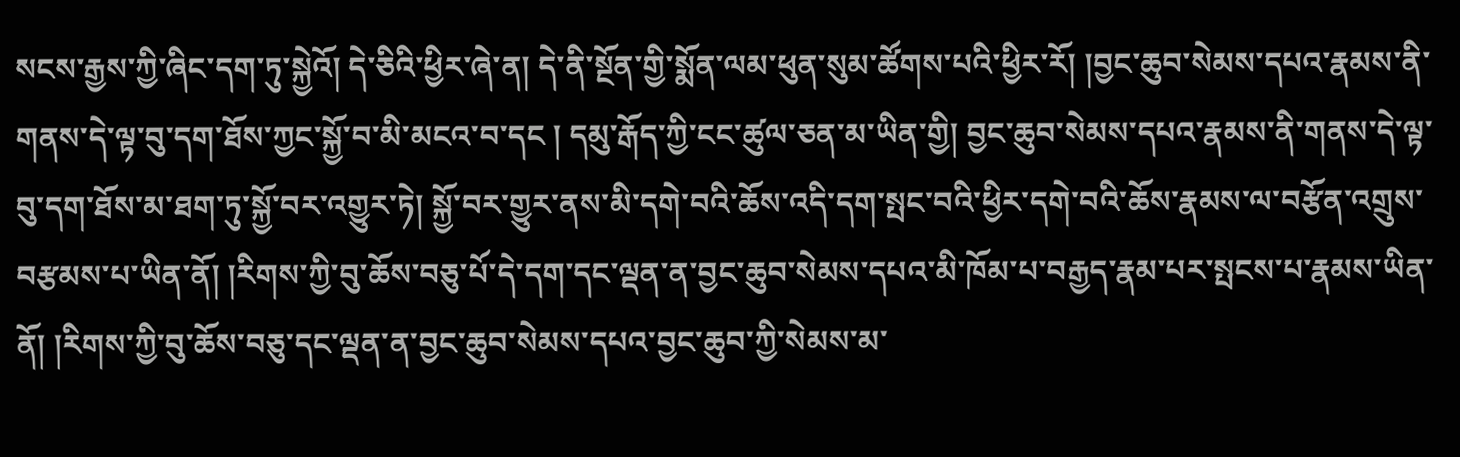སངས་རྒྱས་ཀྱི་ཞིང་དག་ཏུ་སྐྱེའོ། དེ་ཅིའི་ཕྱིར་ཞེ་ན། དེ་ནི་སྔོན་གྱི་སྨོན་ལམ་ཕུན་སུམ་ཚོགས་པའི་ཕྱིར་རོ། །བྱང་ཆུབ་སེམས་དཔའ་རྣམས་ནི་གནས་དེ་ལྟ་བུ་དག་ཐོས་ཀྱང་སྐྱོ་བ་མི་མངའ་བ་དང ། དམུ་རྒོད་ཀྱི་ངང་ཚུལ་ཅན་མ་ཡིན་གྱི། བྱང་ཆུབ་སེམས་དཔའ་རྣམས་ནི་གནས་དེ་ལྟ་བུ་དག་ཐོས་མ་ཐག་ཏུ་སྐྱོ་བར་འགྱུར་ཏེ། སྐྱོ་བར་གྱུར་ནས་མི་དགེ་བའི་ཆོས་འདི་དག་སྤང་བའི་ཕྱིར་དགེ་བའི་ཆོས་རྣམས་ལ་བརྩོན་འགྲུས་བརྩམས་པ་ཡིན་ནོ། །རིགས་ཀྱི་བུ་ཆོས་བཅུ་པོ་དེ་དག་དང་ལྡན་ན་བྱང་ཆུབ་སེམས་དཔའ་མི་ཁོམ་པ་བརྒྱད་རྣམ་པར་སྤངས་པ་རྣམས་ཡིན་ནོ། །རིགས་ཀྱི་བུ་ཆོས་བཅུ་དང་ལྡན་ན་བྱང་ཆུབ་སེམས་དཔའ་བྱང་ཆུབ་ཀྱི་སེམས་མ་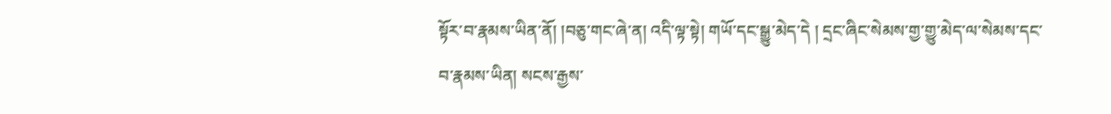སྟོར་བ་རྣམས་ཡིན་ནོ། །བཅུ་གང་ཞེ་ན། འདི་ལྟ་སྟེ། གཡོ་དང་སྒྱུ་མེད་དེ ། དྲང་ཞིང་སེམས་གྱ་གྱུ་མེད་ལ་སེམས་དང་བ་རྣམས་ཡིན། སངས་རྒྱས་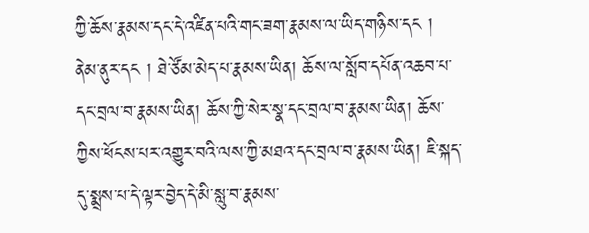ཀྱི་ཆོས་རྣམས་དང་དེ་འཛིན་པའི་གང་ཟག་རྣམས་ལ་ཡིད་གཉིས་དང ། ནེམ་ནུར་དང ། ཐེ་ཙོམ་མེད་པ་རྣམས་ཡིན། ཆོས་ལ་སློབ་དཔོན་འཆབ་པ་དང་བྲལ་བ་རྣམས་ཡིན། ཆོས་ཀྱི་སེར་སྣ་དང་བྲལ་བ་རྣམས་ཡིན། ཆོས་ཀྱིས་ཕོངས་པར་འགྱུར་བའི་ལས་ཀྱི་མཐའ་དང་བྲལ་བ་རྣམས་ཡིན། ཇི་སྐད་དུ་སྨྲས་པ་དེ་ལྟར་བྱེད་དེ་མི་སླུ་བ་རྣམས་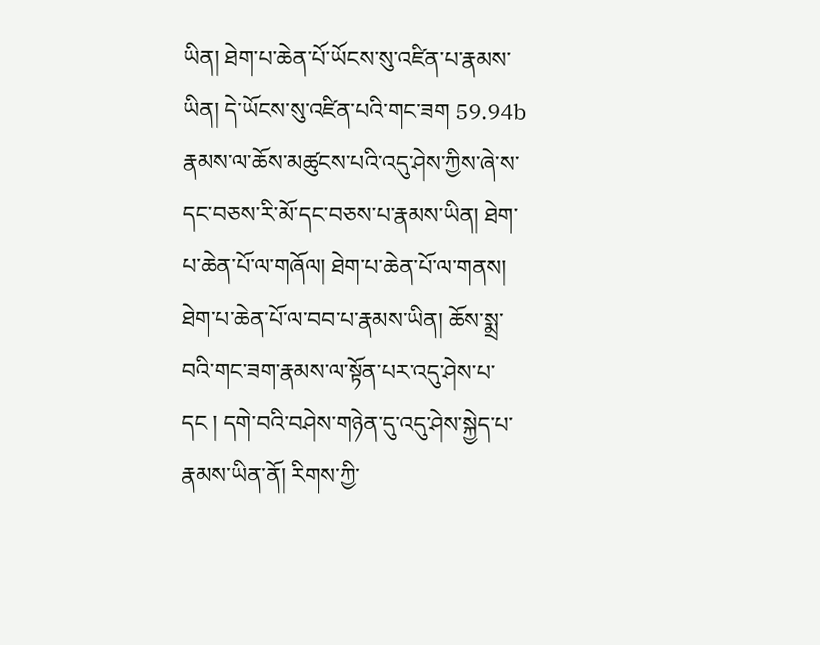ཡིན། ཐེག་པ་ཆེན་པོ་ཡོངས་སུ་འཛིན་པ་རྣམས་ཡིན། དེ་ཡོངས་སུ་འཛིན་པའི་གང་ཟག 59.94b རྣམས་ལ་ཆོས་མཚུངས་པའི་འདུ་ཤེས་ཀྱིས་ཞེ་ས་དང་བཅས་རི་མོ་དང་བཅས་པ་རྣམས་ཡིན། ཐེག་པ་ཆེན་པོ་ལ་གཞོལ། ཐེག་པ་ཆེན་པོ་ལ་གནས། ཐེག་པ་ཆེན་པོ་ལ་བབ་པ་རྣམས་ཡིན། ཆོས་སྨྲ་བའི་གང་ཟག་རྣམས་ལ་སྟོན་པར་འདུ་ཤེས་པ་དང ། དགེ་བའི་བཤེས་གཉེན་དུ་འདུ་ཤེས་སྐྱེད་པ་རྣམས་ཡིན་ནོ། རིགས་ཀྱི་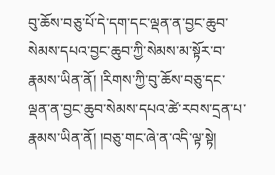བུ་ཆོས་བཅུ་པོ་དེ་དག་དང་ལྡན་ན་བྱང་ཆུབ་སེམས་དཔའ་བྱང་ཆུབ་ཀྱི་སེམས་མ་སྟོར་བ་རྣམས་ཡིན་ནོ། །རིགས་ཀྱི་བུ་ཆོས་བཅུ་དང་ལྡན་ན་བྱང་ཆུབ་སེམས་དཔའ་ཚེ་རབས་དྲན་པ་རྣམས་ཡིན་ནོ། །བཅུ་གང་ཞེ་ན་འདི་ལྟ་སྟེ།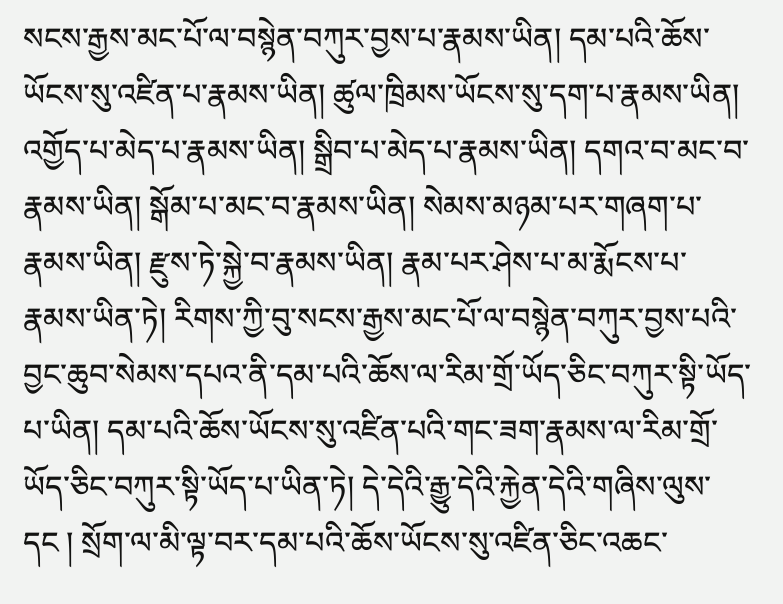སངས་རྒྱས་མང་པོ་ལ་བསྙེན་བཀུར་བྱས་པ་རྣམས་ཡིན། དམ་པའི་ཆོས་ཡོངས་སུ་འཛིན་པ་རྣམས་ཡིན། ཚུལ་ཁྲིམས་ཡོངས་སུ་དག་པ་རྣམས་ཡིན། འགྱོད་པ་མེད་པ་རྣམས་ཡིན། སྒྲིབ་པ་མེད་པ་རྣམས་ཡིན། དགའ་བ་མང་བ་རྣམས་ཡིན། སྒོམ་པ་མང་བ་རྣམས་ཡིན། སེམས་མཉམ་པར་གཞག་པ་རྣམས་ཡིན། རྫུས་ཏེ་སྐྱེ་བ་རྣམས་ཡིན། རྣམ་པར་ཤེས་པ་མ་རྨོངས་པ་རྣམས་ཡིན་ཏེ། རིགས་ཀྱི་བུ་སངས་རྒྱས་མང་པོ་ལ་བསྙེན་བཀུར་བྱས་པའི་བྱང་ཆུབ་སེམས་དཔའ་ནི་དམ་པའི་ཆོས་ལ་རིམ་གྲོ་ཡོད་ཅིང་བཀུར་སྟི་ཡོད་པ་ཡིན། དམ་པའི་ཆོས་ཡོངས་སུ་འཛིན་པའི་གང་ཟག་རྣམས་ལ་རིམ་གྲོ་ཡོད་ཅིང་བཀུར་སྟི་ཡོད་པ་ཡིན་ཏེ། དེ་དེའི་རྒྱུ་དེའི་རྐྱེན་དེའི་གཞིས་ལུས་དང ། སྲོག་ལ་མི་ལྟ་བར་དམ་པའི་ཆོས་ཡོངས་སུ་འཛིན་ཅིང་འཆང་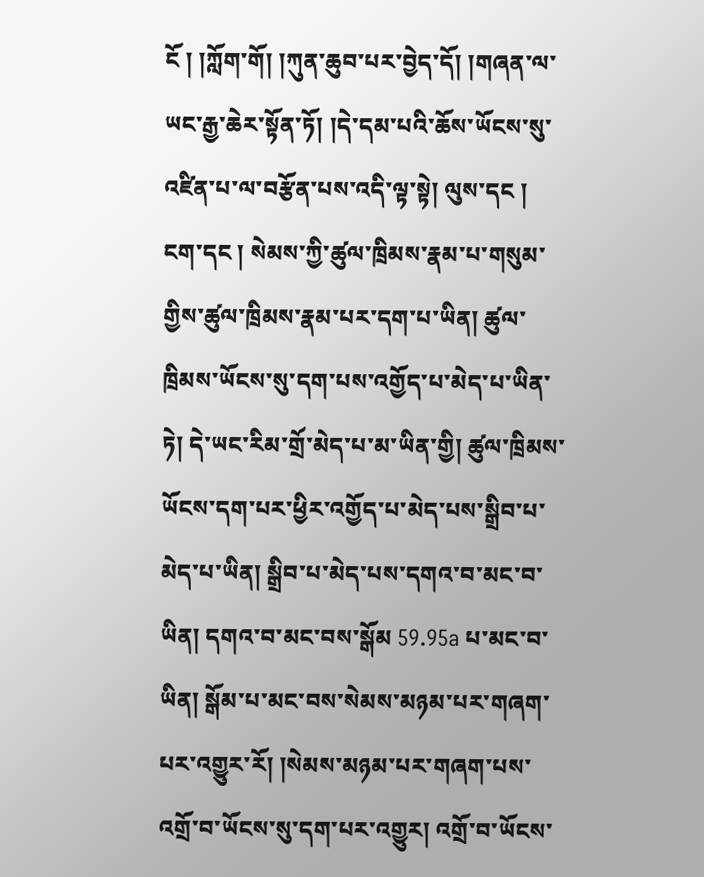ངོ ། །ཀློག་གོ། །ཀུན་ཆུབ་པར་བྱེད་དོ། །གཞན་ལ་ཡང་རྒྱ་ཆེར་སྟོན་ཏོ། །དེ་དམ་པའི་ཆོས་ཡོངས་སུ་འཛིན་པ་ལ་བརྩོན་པས་འདི་ལྟ་སྟེ། ལུས་དང ། ངག་དང ། སེམས་ཀྱི་ཚུལ་ཁྲིམས་རྣམ་པ་གསུམ་གྱིས་ཚུལ་ཁྲིམས་རྣམ་པར་དག་པ་ཡིན། ཚུལ་ཁྲིམས་ཡོངས་སུ་དག་པས་འགྱོད་པ་མེད་པ་ཡིན་ཏེ། དེ་ཡང་རིམ་གྲོ་མེད་པ་མ་ཡིན་གྱི། ཚུལ་ཁྲིམས་ཡོངས་དག་པར་ཕྱིར་འགྱོད་པ་མེད་པས་སྒྲིབ་པ་མེད་པ་ཡིན། སྒྲིབ་པ་མེད་པས་དགའ་བ་མང་བ་ཡིན། དགའ་བ་མང་བས་སྒོམ 59.95a པ་མང་བ་ཡིན། སྒོམ་པ་མང་བས་སེམས་མཉམ་པར་གཞག་པར་འགྱུར་རོ། །སེམས་མཉམ་པར་གཞག་པས་འགྲོ་བ་ཡོངས་སུ་དག་པར་འགྱུར། འགྲོ་བ་ཡོངས་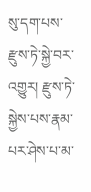སུ་དག་པས་རྫུས་ཏེ་སྐྱེ་བར་འགྱུར། རྫུས་ཏེ་སྐྱེས་པས་རྣམ་པར་ཤེས་པ་མ་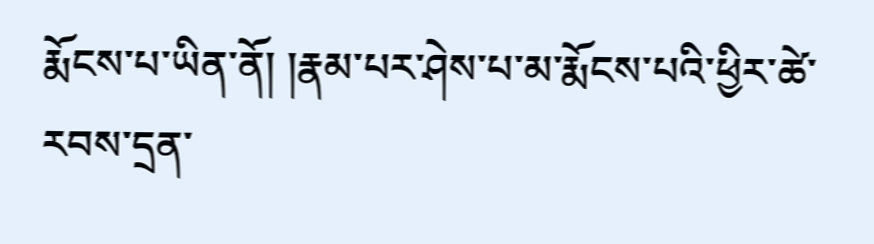རྨོངས་པ་ཡིན་ནོ། །རྣམ་པར་ཤེས་པ་མ་རྨོངས་པའི་ཕྱིར་ཚེ་རབས་དྲན་